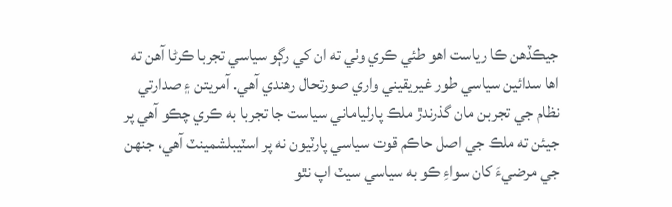جيڪڏهن ڪا رياست اهو طئي ڪري وٺي ته ان کي رڳو سياسي تجربا ڪرڻا آهن ته اها سدائين سياسي طور غيريقيني واري صورتحال رهندي آهي. آمريتن ۽ صدارتي نظام جي تجربن مان گذرندڙ ملڪ پارلياماني سياست جا تجربا به ڪري چڪو آهي پر جيئن ته ملڪ جي اصل حاڪم قوت سياسي پارٽيون نه پر اسٽيبلشمينٽ آهي، جنهن جي مرضيءَ کان سواءِ ڪو به سياسي سيٽ اپ نٿو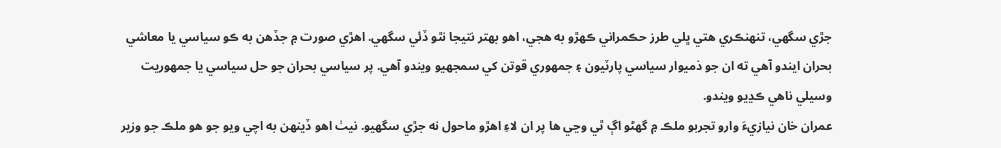جڙي سگهي، تنهنڪري هتي ڀلي طرز حڪمراني ڪهڙو به هجي، اهو بهتر نتيجا نٿو ڏئي سگهي. اهڙي صورت ۾ جڏهن به ڪو سياسي يا معاشي بحران ايندو آهي ته ان جو ذميوار سياسي پارٽيون ۽ جمهوري قوتن کي سمجهيو ويندو آهي. پر سياسي بحران جو حل سياسي يا جمهوريت وسيلي ناهي ڪڍيو ويندو.
عمران خان نيازيءَ وارو تجربو ملڪ ۾ گهڻو اڳ ٿي وڃي ها پر ان لاءِ اهڙو ماحول نه جڙي سگهيو. نيٺ اهو ڏينهن به اچي ويو جو هو ملڪ جو وزير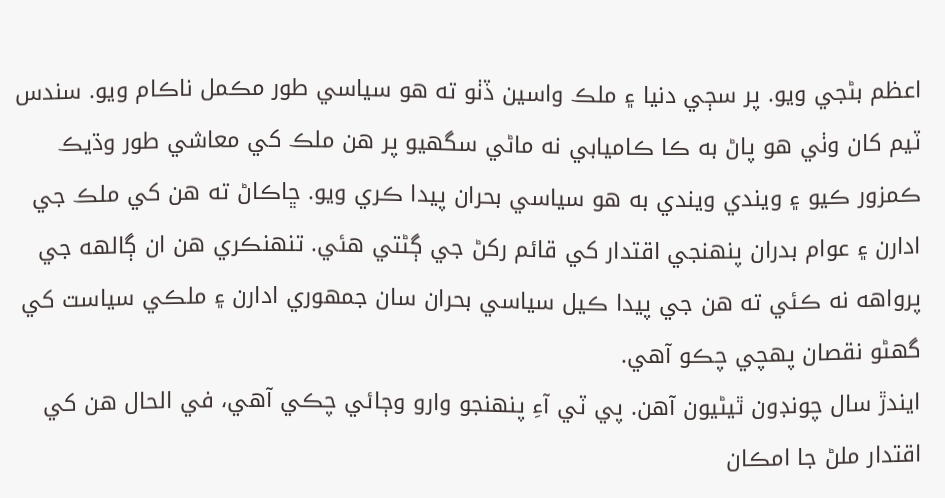اعظم بڻجي ويو. پر سڄي دنيا ۽ ملڪ واسين ڏٺو ته هو سياسي طور مڪمل ناڪام ويو. سندس ٽيم کان وٺي هو پاڻ به ڪا ڪاميابي نه ماڻي سگهيو پر هن ملڪ کي معاشي طور وڌيڪ ڪمزور ڪيو ۽ ويندي ويندي به هو سياسي بحران پيدا ڪري ويو. ڇاڪاڻ ته هن کي ملڪ جي ادارن ۽ عوام بدران پنهنجي اقتدار کي قائم رکڻ جي ڳڻتي هئي. تنهنڪري هن ان ڳالهه جي پرواهه نه ڪئي ته هن جي پيدا ڪيل سياسي بحران سان جمهوري ادارن ۽ ملڪي سياست کي گهڻو نقصان پهچي چڪو آهي.
ايندڙ سال چونڊون ٿيڻيون آهن. پي ٽي آءِ پنهنجو وارو وڄائي چڪي آهي، في الحال هن کي اقتدار ملڻ جا امڪان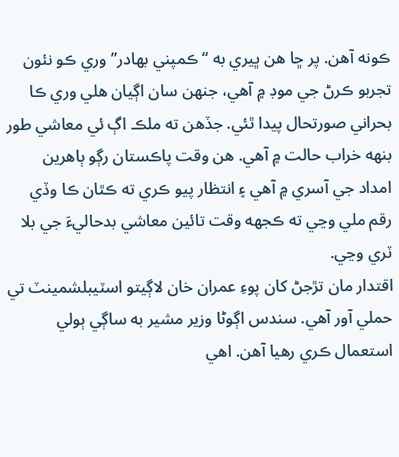ڪونه آهن. پر ڇا هن ڀيري به “ڪمپني بهادر” وري ڪو نئون تجربو ڪرڻ جي موڊ ۾ آهي، جنهن سان اڳيان هلي وري ڪا بحراني صورتحال پيدا ٿئي. جڏهن ته ملڪ اڳ ئي معاشي طور بنهه خراب حالت ۾ آهي. هن وقت پاڪستان رڳو ٻاهرين امداد جي آسري ۾ آهي ۽ انتظار پيو ڪري ته ڪٿان ڪا وڏي رقم ملي وڃي ته ڪجهه وقت تائين معاشي بدحاليءَ جي بلا ٽري وڃي.
اقتدار مان تڙجڻ کان پوءِ عمران خان لاڳيتو اسٽيبلشمينٽ تي حملي آور آهي. سندس اڳوڻا وزير مشير به ساڳي ٻولي استعمال ڪري رهيا آهن. اهي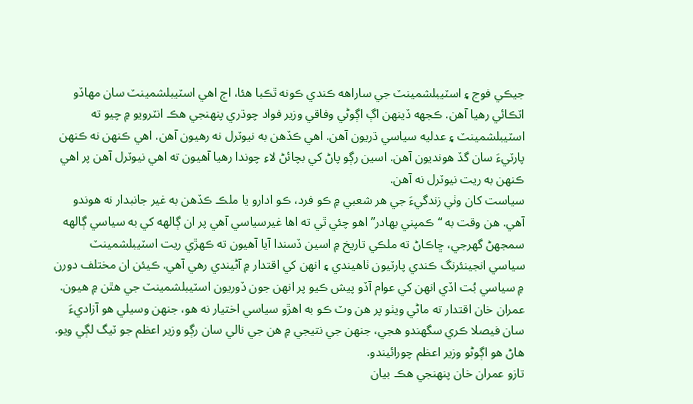جيڪي فوج ۽ اسٽيبلشمينٽ جي ساراهه ڪندي ڪونه ٿڪبا هئا، اڄ اهي اسٽيبلشمينٽ سان مهاڏو اٽڪائي رهيا آهن. ڪجهه ڏينهن اڳ اڳوڻي وفاقي وزير فواد چوڌري پنهنجي هڪ انٽرويو ۾ چيو ته اسٽيبلشمينٽ ۽ عدليه سياسي ڌريون آهن. اهي ڪڏهن به نيوٽرل نه رهيون آهن. اهي ڪنهن نه ڪنهن پارٽيءَ سان گڏ هونديون آهن. اسين رڳو پاڻ کي بچائڻ لاءِ چوندا رهيا آهيون ته اهي نيوٽرل آهن پر اهي ڪنهن به ريت نيوٽرل نه آهن.
سياست کان وٺي زندگيءَ جي هر شعبي ۾ ڪو فرد، ڪو ادارو يا ملڪ ڪڏهن به غير جانبدار نه هوندو آهي. هن وقت به “ڪمپني بهادر” اهو چئي ٿي ته اها غيرسياسي آهي پر ان ڳالهه کي به سياسي ڳالهه سمجهڻ گهرجي، ڇاڪاڻ ته ملڪي تاريخ ۾ اسين ڏسندا آيا آهيون ته ڪهڙي ريت اسٽيبلشمينٽ سياسي انجينئرنگ ڪندي پارٽيون ٺاهيندي ۽ انهن کي اقتدار ۾ آڻيندي رهي آهي. ڪيئن ان مختلف دورن ۾ سياسي بُت اڏي انهن کي عوام آڏو پيش ڪيو پر انهن جون ڏوريون اسٽيبلشمينٽ جي هٿن ۾ هيون. عمران خان اقتدار ته ماڻي ويٺو پر هن وٽ ڪو به اهڙو سياسي اختيار نه هو، جنهن وسيلي هو آزاديءَ سان فيصلا ڪري سگهندو هجي، جنهن جي نتيجي ۾ هن جي نالي سان رڳو وزير اعظم جو ٽيگ لڳي ويو. هاڻ هو اڳوڻو وزير اعظم چورائيندو.
تازو عمران خان پنهنجي هڪ بيان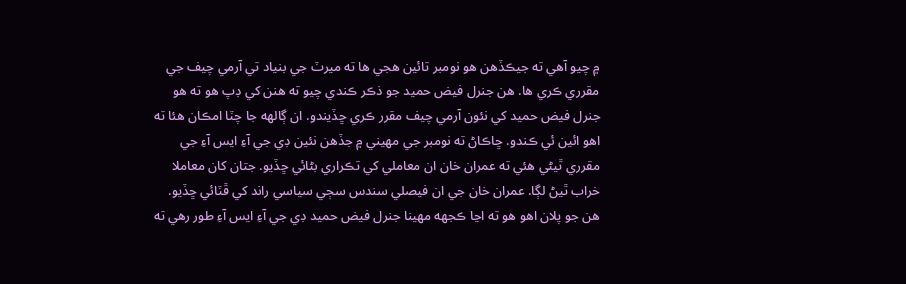۾ چيو آهي ته جيڪڏهن هو نومبر تائين هجي ها ته ميرٽ جي بنياد تي آرمي چيف جي مقرري ڪري ها. هن جنرل فيض حميد جو ذڪر ڪندي چيو ته هنن کي ڊپ هو ته هو جنرل فيض حميد کي نئون آرمي چيف مقرر ڪري ڇڏيندو. ان ڳالهه جا چٽا امڪان هئا ته اهو ائين ئي ڪندو. ڇاڪاڻ ته نومبر جي مهيني ۾ جڏهن نئين ڊي جي آءِ ايس آءِ جي مقرري ٿيڻي هئي ته عمران خان ان معاملي کي تڪراري بڻائي ڇڏيو. جتان کان معاملا خراب ٿيڻ لڳا. عمران خان جي ان فيصلي سندس سڄي سياسي راند کي ڦٽائي ڇڏيو. هن جو پلان اهو هو ته اڃا ڪجهه مهينا جنرل فيض حميد ڊي جي آءِ ايس آءِ طور رهي ته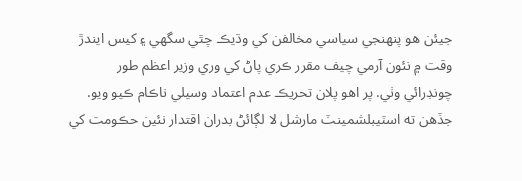جيئن هو پنهنجي سياسي مخالفن کي وڌيڪ چٿي سگهي ۽ کيس ايندڙ وقت ۾ نئون آرمي چيف مقرر ڪري پاڻ کي وري وزير اعظم طور چونڊرائي وٺي. پر اهو پلان تحريڪ عدم اعتماد وسيلي ناڪام ڪيو ويو. جڏهن ته اسٽيبلشمينٽ مارشل لا لڳائڻ بدران اقتدار نئين حڪومت کي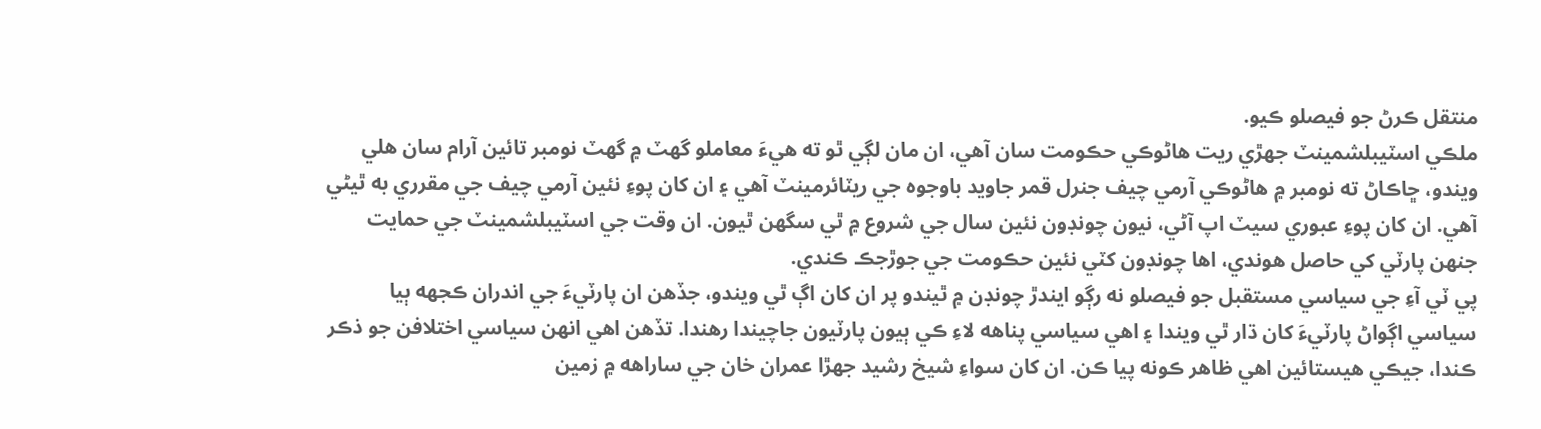منتقل ڪرڻ جو فيصلو ڪيو.
ملڪي اسٽيبلشمينٽ جهڙي ريت هاڻوڪي حڪومت سان آهي، ان مان لڳي ٿو ته هيءَ معاملو گهٽ ۾ گهٽ نومبر تائين آرام سان هلي ويندو، ڇاڪاڻ ته نومبر ۾ هاڻوڪي آرمي چيف جنرل قمر جاويد باوجوه جي ريٽائرمينٽ آهي ۽ ان کان پوءِ نئين آرمي چيف جي مقرري به ٿيڻي آهي. ان کان پوءِ عبوري سيٽ اپ آڻي، نيون چونڊون نئين سال جي شروع ۾ ٿي سگهن ٿيون. ان وقت جي اسٽيبلشمينٽ جي حمايت جنهن پارٽي کي حاصل هوندي، اها چونڊون کٽي نئين حڪومت جي جوڙجڪ ڪندي.
پي ٽي آءِ جي سياسي مستقبل جو فيصلو نه رڳو ايندڙ چونڊن ۾ ٿيندو پر ان کان اڳ ٿي ويندو، جڏهن ان پارٽيءَ جي اندران ڪجهه ٻيا سياسي اڳواڻ پارٽيءَ کان ڌار ٿي ويندا ۽ اهي سياسي پناهه لاءِ ڪي ٻيون پارٽيون جاچيندا رهندا. تڏهن اهي انهن سياسي اختلافن جو ذڪر ڪندا، جيڪي هيستائين اهي ظاهر ڪونه پيا ڪن. ان کان سواءِ شيخ رشيد جهڙا عمران خان جي ساراهه ۾ زمين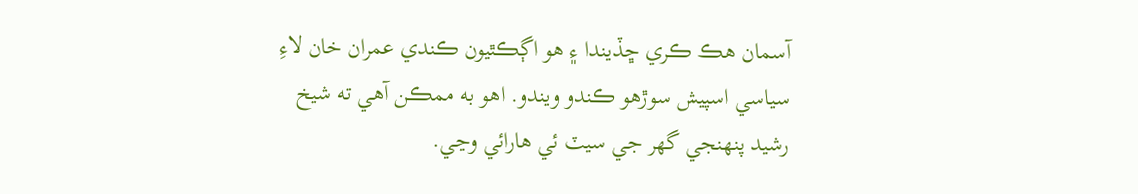آسمان هڪ ڪري ڇڏيندا ۽ هو اڳڪٿيون ڪندي عمران خان لاءِ سياسي اسپيش سوڙهو ڪندو ويندو. اهو به ممڪن آهي ته شيخ رشيد پنهنجي گهر جي سيٽ ئي هارائي وڃي.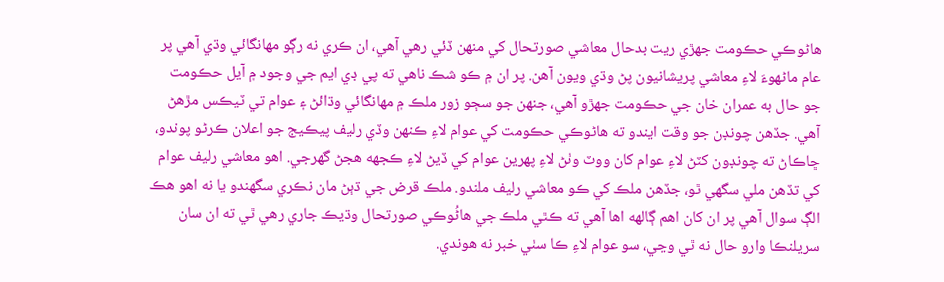هاڻوڪي حڪومت جهڙي ريت بدحال معاشي صورتحال کي منهن ڏئي رهي آهي، ان ڪري نه رڳو مهانگائي وڌي آهي پر عام ماڻهوءَ لاءِ معاشي پريشانيون پڻ وڌي ويون آهن. پر ان ۾ ڪو شڪ ناهي ته پي ڊي ايم جي وجود ۾ آيل حڪومت جو حال به عمران خان جي حڪومت جهڙو آهي، جنهن جو سڄو زور ملڪ ۾ مهانگائي وڌائڻ ۽ عوام تي ٽيڪس مڙهڻ آهي. جڏهن چونڊن جو وقت ايندو ته هاڻوڪي حڪومت کي عوام لاءِ ڪنهن وڏي رليف پيڪيج جو اعلان ڪرڻو پوندو، ڇاڪاڻ ته چونڊون کٽڻ لاءِ عوام کان ووٽ وٺڻ لاءِ پهرين عوام کي ڏيڻ لاءِ ڪجهه هجڻ گهرجي. اهو معاشي رليف عوام کي تڏهن ملي سگهي ٿو، جڏهن ملڪ کي ڪو معاشي رليف ملندو. ملڪ قرض جي ڌٻڻ مان نڪري سگهندو يا نه اهو هڪ الڳ سوال آهي پر ان کان اهم ڳالهه اها آهي ته ڪٿي ملڪ جي هاڻُوڪي صورتحال وڌيڪ جاري رهي ٿي ته ان سان سريلنڪا وارو حال نه ٿي وڃي، سو عوام لاءِ ڪا سٺي خبر نه هوندي.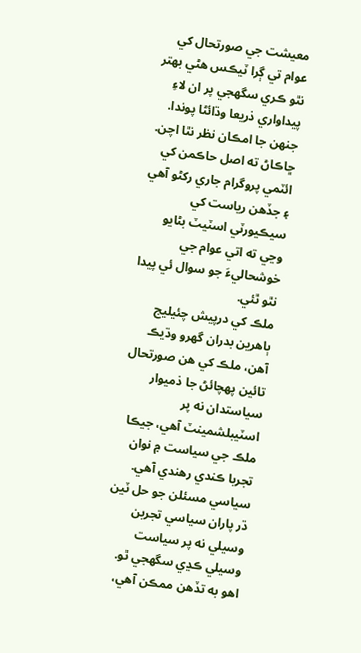معيشت جي صورتحال کي عوام تي ڳرا ٽيڪس هڻي بهتر نٿو ڪري سگهجي پر ان لاءِ پيداواري ذريعا وڌائڻا پوندا. جنهن جا امڪان نظر نٿا اچن. ڇاڪاڻ ته اصل حاڪمن کي ائٽمي پروگرام جاري رکڻو آهي ۽ جڏهن رياست کي سيڪيورٽي اسٽيٽ بڻايو وڃي ته اتي عوام جي خوشحاليءَ جو سوال ئي پيدا نٿو ٿئي.
ملڪ کي درپيش چئيليج ٻاهرين بدران گهرو وڌيڪ آهن، ملڪ کي هن صورتحال تائين پهچائڻ جا ذميوار سياستدان نه پر اسٽيبلشمينٽ آهي، جيڪا ملڪ جي سياست ۾ نوان تجربا ڪندي رهندي آهي. سياسي مسئلن جو حل ٽين ڌر پاران سياسي تجربن وسيلي نه پر سياست وسيلي ڪڍي سگهجي ٿو. اهو به تڏهن ممڪن آهي،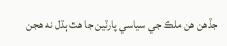جڏهن هن ملڪ جي سياسي پارٽين جا هٿ ٻڌل نه هجن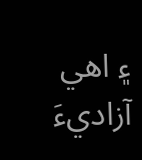۽ اهي آزاديءَ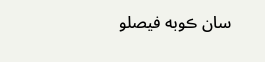سان ڪوبه فيصلو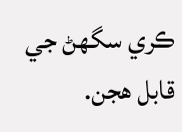ڪري سگهڻ جي قابل هجن.